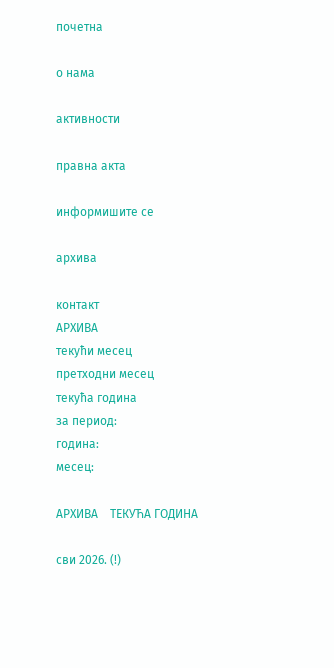почетна

о нама

активности

правна акта

информишите се

архива

контакт
АРХИВА
текући месец
претходни месец
текућа година
за период:
година:
месец:

АРХИВА    ТЕКУЋА ГОДИНА

сви 2026. (!)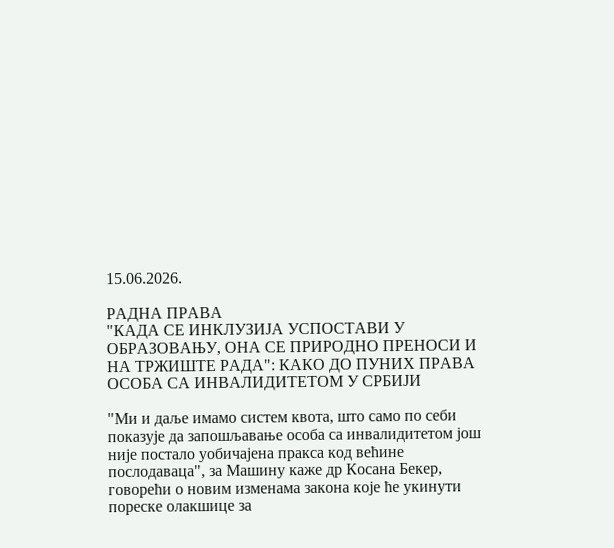15.06.2026.

РАДНА ПРАВА
"КАДА СЕ ИНКЛУЗИЈА УСПОСТАВИ У ОБРАЗОВАЊУ, ОНА СЕ ПРИРОДНО ПРЕНОСИ И НА ТРЖИШТЕ РАДА": КАКО ДО ПУНИХ ПРАВА ОСОБА СА ИНВАЛИДИТЕТОМ У СРБИЈИ

"Ми и даље имамо систем квота, што само по себи показује да запошљавање особа са инвалидитетом још није постало уобичајена пракса код већине послодаваца", за Машину каже др Косана Бекер, говорећи о новим изменама закона које ће укинути пореске олакшице за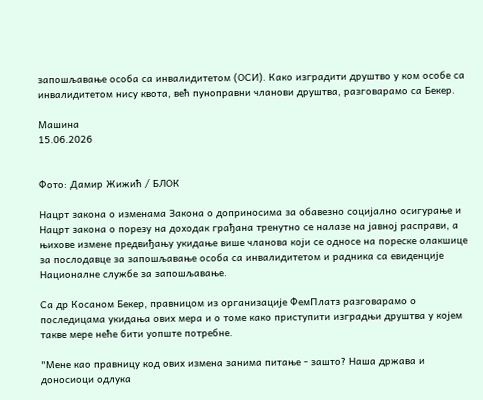запошљавање особа са инвалидитетом (ОСИ). Како изградити друштво у ком особе са инвалидитетом нису квота, већ пуноправни чланови друштва, разговарамо са Бекер.

Машина
15.06.2026


Фото: Дамир Жижић / БЛОК

Нацрт закона о изменама Закона о доприносима за обавезно социјално осигурање и Нацрт закона о порезу на доходак грађана тренутно се налазе на јавној расправи, а њихове измене предвиђању укидање више чланова који се односе на пореске олакшице за послодавце за запошљавање особа са инвалидитетом и радника са евиденције Националне службе за запошљавање.

Са др Косаном Бекер, правницом из организације ФемПлатз разговарамо о последицама укидања ових мера и о томе како приступити изградњи друштва у којем такве мере неће бити уопште потребне.

"Мене као правницу код ових измена занима питање - зашто? Наша држава и доносиоци одлука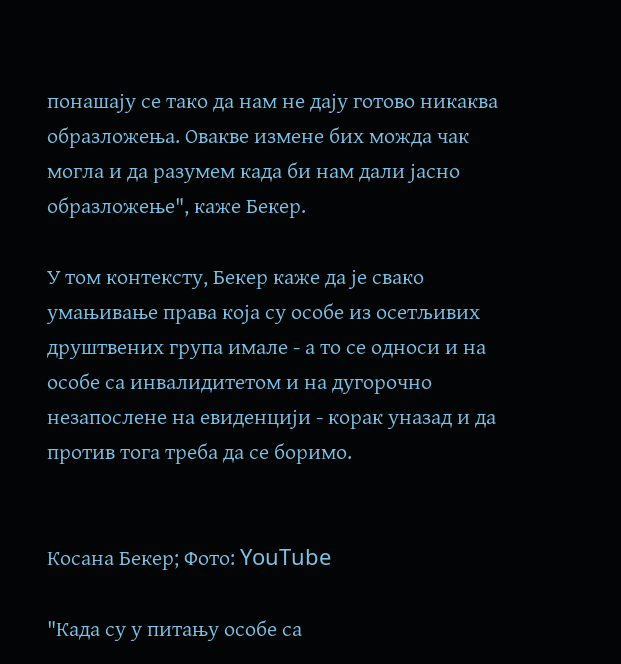понашају се тако да нам не дају готово никаква образложења. Овакве измене бих можда чак могла и да разумем када би нам дали јасно образложење", каже Бекер.

У том контексту, Бекер каже да је свако умањивање права која су особе из осетљивих друштвених група имале - а то се односи и на особе са инвалидитетом и на дугорочно незапослене на евиденцији - корак уназад и да против тога треба да се боримо.


Косана Бекер; Фото: YouTube

"Када су у питању особе са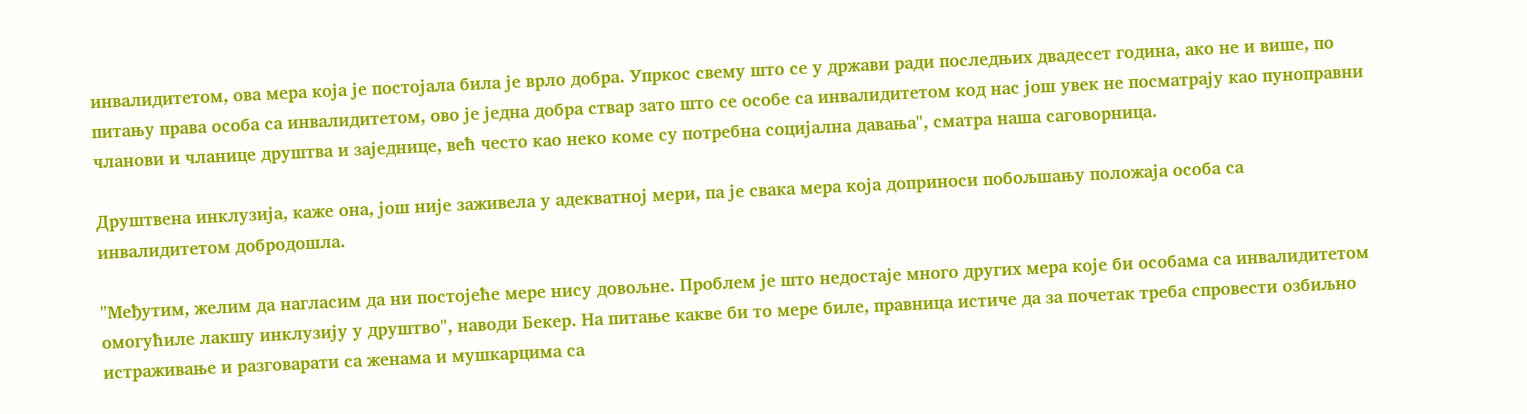инвалидитетом, ова мера која је постојала била је врло добра. Упркос свему што се у држави ради последњих двадесет година, ако не и више, по питању права особа са инвалидитетом, ово је једна добра ствар зато што се особе са инвалидитетом код нас још увек не посматрају као пуноправни чланови и чланице друштва и заједнице, већ често као неко коме су потребна социјална давања", сматра наша саговорница.

Друштвена инклузија, каже она, још није заживела у адекватној мери, па је свака мера која доприноси побољшању положаја особа са инвалидитетом добродошла.

"Међутим, желим да нагласим да ни постојеће мере нису довољне. Проблем је што недостаје много других мера које би особама са инвалидитетом омогућиле лакшу инклузију у друштво", наводи Бекер. На питање какве би то мере биле, правница истиче да за почетак треба спровести озбиљно истраживање и разговарати са женама и мушкарцима са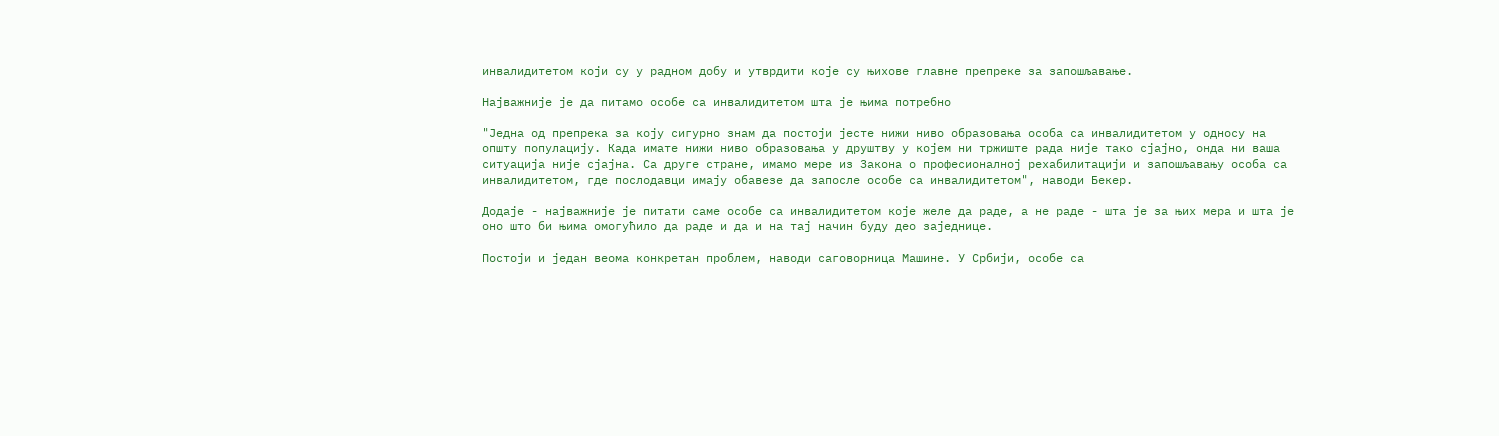инвалидитетом који су у радном добу и утврдити које су њихове главне препреке за запошљавање.

Најважније је да питамо особе са инвалидитетом шта је њима потребно

"Једна од препрека за коју сигурно знам да постоји јесте нижи ниво образовања особа са инвалидитетом у односу на општу популацију. Када имате нижи ниво образовања у друштву у којем ни тржиште рада није тако сјајно, онда ни ваша ситуација није сјајна. Са друге стране, имамо мере из Закона о професионалној рехабилитацији и запошљавању особа са инвалидитетом, где послодавци имају обавезе да запосле особе са инвалидитетом", наводи Бекер.

Додаје - најважније је питати саме особе са инвалидитетом које желе да раде, а не раде - шта је за њих мера и шта је оно што би њима омогућило да раде и да и на тај начин буду део заједнице.

Постоји и један веома конкретан проблем, наводи саговорница Машине. У Србији, особе са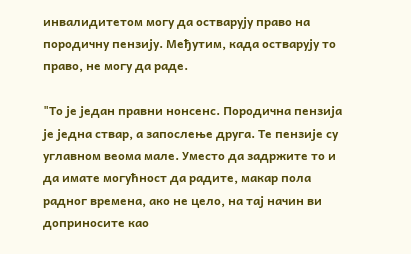инвалидитетом могу да остварују право на породичну пензију. Међутим, када остварују то право, не могу да раде.

"То је један правни нонсенс. Породична пензија је једна ствар, а запослење друга. Те пензије су углавном веома мале. Уместо да задржите то и да имате могућност да радите, макар пола радног времена, ако не цело, на тај начин ви доприносите као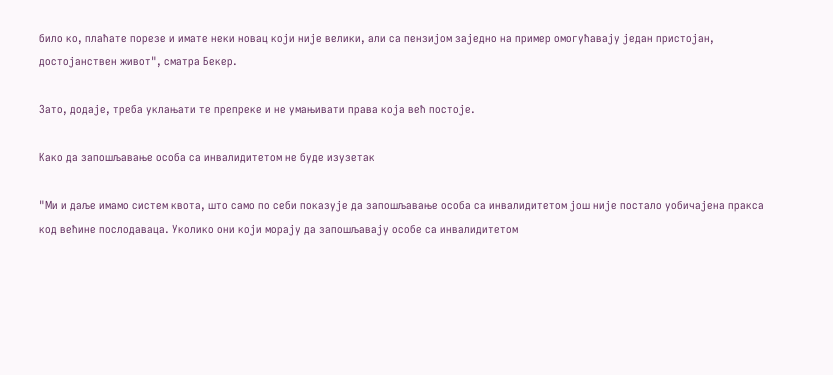било ко, плаћате порезе и имате неки новац који није велики, али са пензијом заједно на пример омогућавају један пристојан, достојанствен живот", сматра Бекер.

Зато, додаје, треба уклањати те препреке и не умањивати права која већ постоје.

Како да запошљавање особа са инвалидитетом не буде изузетак

"Ми и даље имамо систем квота, што само по себи показује да запошљавање особа са инвалидитетом још није постало уобичајена пракса код већине послодаваца. Уколико они који морају да запошљавају особе са инвалидитетом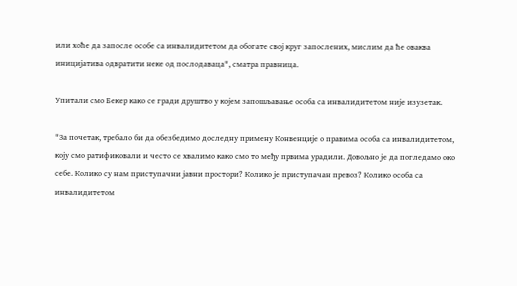или хоће да запосле особе са инвалидитетом да обогате свој круг запослених, мислим да ће оваква иницијатива одвратити неке од послодаваца", сматра правница.

Упитали смо Бекер како се гради друштво у којем запошљавање особа са инвалидитетом није изузетак.

"За почетак, требало би да обезбедимо доследну примену Конвенције о правима особа са инвалидитетом, коју смо ратификовали и често се хвалимо како смо то међу првима урадили. Довољно је да погледамо око себе. Колико су нам приступачни јавни простори? Колико је приступачан превоз? Колико особа са инвалидитетом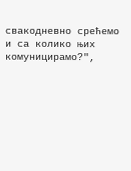свакодневно срећемо и са колико њих комуницирамо?",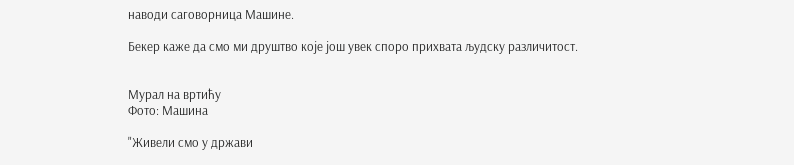наводи саговорница Машине.

Бекер каже да смо ми друштво које још увек споро прихвата људску различитост.


Мурал на вртићу
Фото: Машина

"Живели смо у држави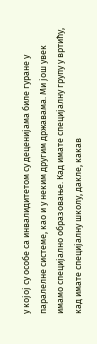у којој су особе са инвалидитетом су деценијама биле гуране у паралелне системе, као и у неким другим државама. Ми још увек имамо специјално образовање. Кад имате специјалну групу у вртићу, кад имате специјалну школу, дакле, какав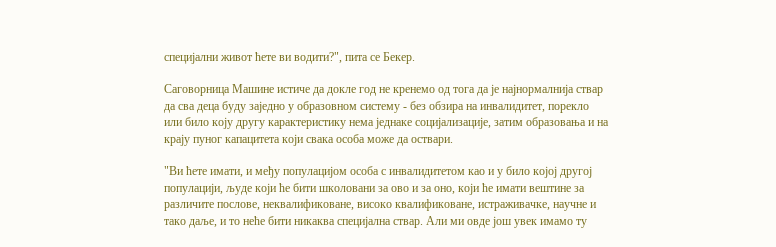специјални живот ћете ви водити?", пита се Бекер.

Саговорница Машине истиче да докле год не кренемо од тога да је најнормалнија ствар да сва деца буду заједно у образовном систему - без обзира на инвалидитет, порекло или било коју другу карактеристику нема једнаке социјализације, затим образовања и на крају пуног капацитета који свака особа може да оствари.

"Ви ћете имати, и међу популацијом особа с инвалидитетом као и у било којој другој популацији, људе који ће бити школовани за ово и за оно, који ће имати вештине за различите послове, неквалификоване, високо квалификоване, истраживачке, научне и тако даље, и то неће бити никаква специјална ствар. Али ми овде још увек имамо ту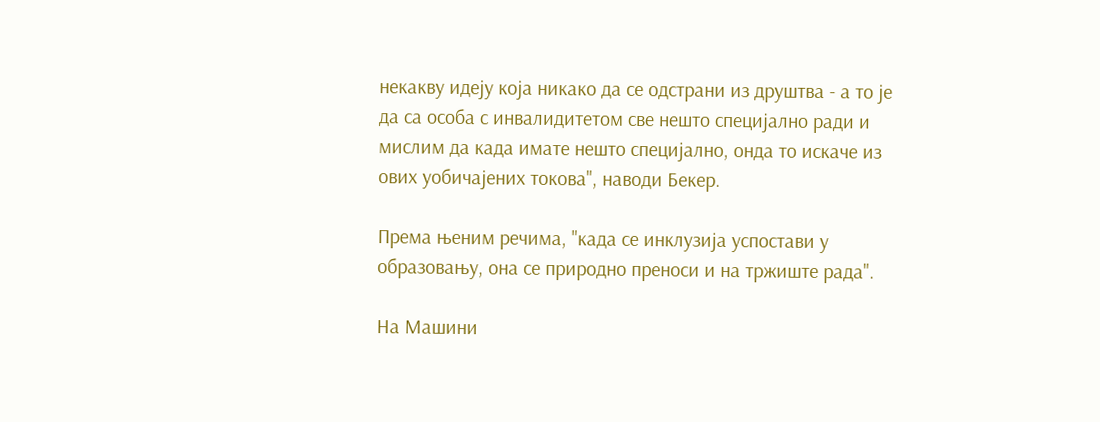некакву идеју која никако да се одстрани из друштва - а то је да са особа с инвалидитетом све нешто специјално ради и мислим да када имате нешто специјално, онда то искаче из ових уобичајених токова", наводи Бекер.

Према њеним речима, "када се инклузија успостави у образовању, она се природно преноси и на тржиште рада".

На Машини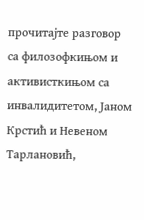прочитајте разговор са филозофкињом и активисткињом са инвалидитетом, Јаном Крстић и Невеном Тарлановић,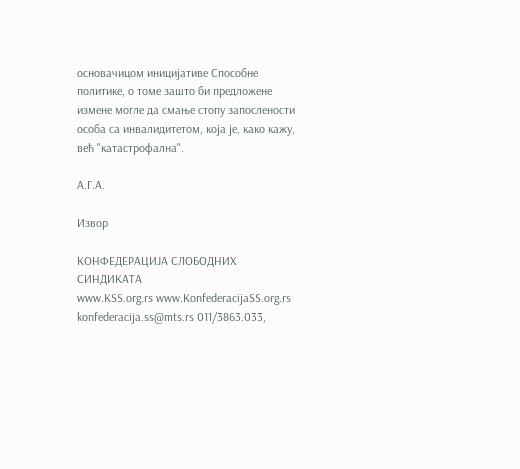основачицом иницијативе Способне политике, о томе зашто би предложене измене могле да смање стопу запослености особа са инвалидитетом, која је, како кажу, већ "катастрофална".

А.Г.А.

Извор

КОНФЕДЕРАЦИЈА СЛОБОДНИХ СИНДИКАТА
www.KSS.org.rs www.KonfederacijaSS.org.rs konfederacija.ss@mts.rs 011/3863.033,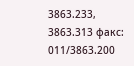3863.233, 3863.313 факс: 011/3863.200